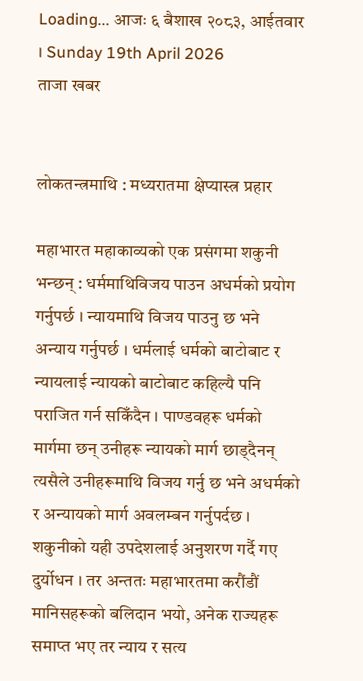Loading... आजः ६ बैशाख २०८३, आईतवार । Sunday 19th April 2026
ताजा खबर


लोकतन्त्रमाथि : मध्यरातमा क्षेप्यास्त्र प्रहार

महाभारत महाकाव्यको एक प्रसंगमा शकुनी भन्छन् : धर्ममाथिविजय पाउन अधर्मको प्रयोग गर्नुपर्छ । न्यायमाथि विजय पाउनु छ भने अन्याय गर्नुपर्छ । धर्मलाई धर्मको बाटोबाट र न्यायलाई न्यायको बाटोबाट कहिल्यै पनि पराजित गर्न सकिँदैन । पाण्डवहरू धर्मको मार्गमा छन् उनीहरू न्यायको मार्ग छाड्दैनन् त्यसैले उनीहरूमाथि विजय गर्नु छ भने अधर्मको र अन्यायको मार्ग अवलम्बन गर्नुपर्दछ । शकुनीको यही उपदेशलाई अनुशरण गर्दै गए दुर्योधन । तर अन्ततः महाभारतमा करौंडौं मानिसहरूको बलिदान भयो, अनेक राज्यहरू समाप्त भए तर न्याय र सत्य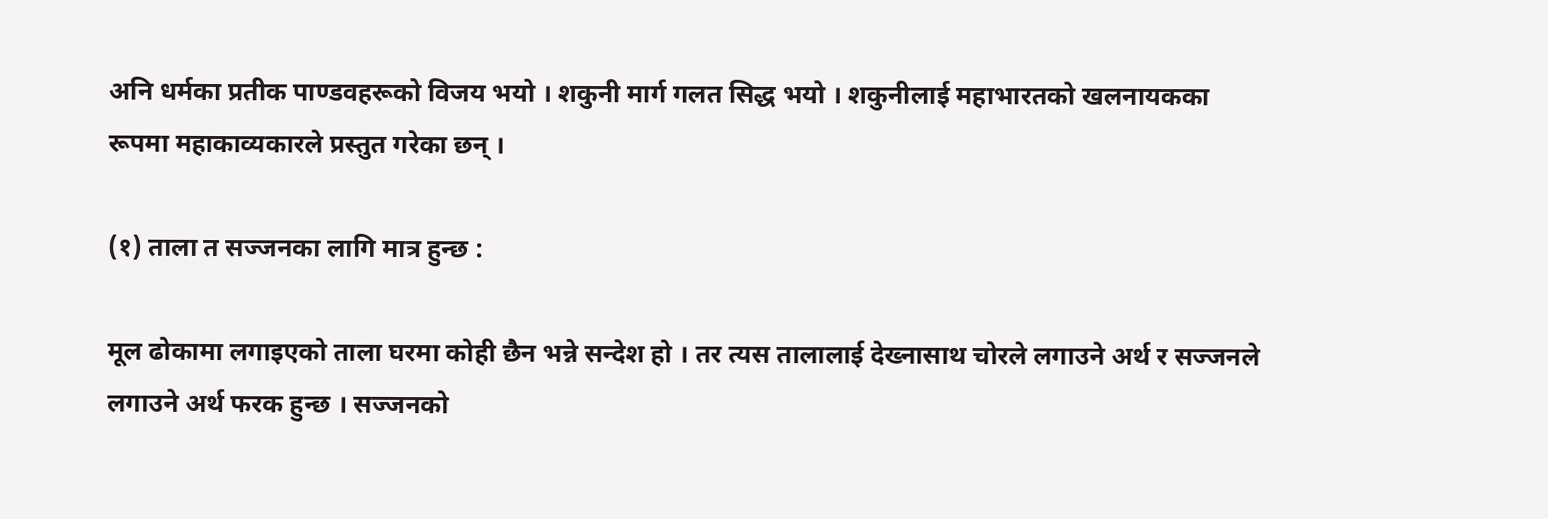अनि धर्मका प्रतीक पाण्डवहरूको विजय भयो । शकुनी मार्ग गलत सिद्ध भयो । शकुनीलाई महाभारतको खलनायकका रूपमा महाकाव्यकारले प्रस्तुत गरेका छन् ।

(१) ताला त सज्जनका लागि मात्र हुन्छ :

मूल ढोकामा लगाइएको ताला घरमा कोही छैन भन्ने सन्देश हो । तर त्यस तालालाई देख्नासाथ चोरले लगाउने अर्थ र सज्जनले लगाउने अर्थ फरक हुन्छ । सज्जनको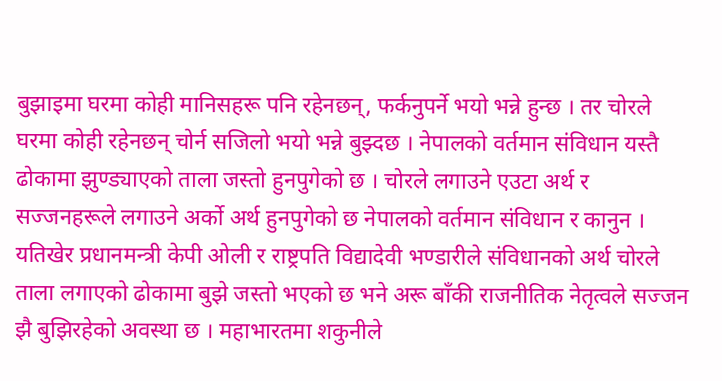बुझाइमा घरमा कोही मानिसहरू पनि रहेनछन्, फर्कनुपर्ने भयो भन्ने हुन्छ । तर चोरले घरमा कोही रहेनछन् चोर्न सजिलो भयो भन्ने बुझ्दछ । नेपालको वर्तमान संविधान यस्तै ढोकामा झुण्ड्याएको ताला जस्तो हुनपुगेको छ । चोरले लगाउने एउटा अर्थ र सज्जनहरूले लगाउने अर्को अर्थ हुनपुगेको छ नेपालको वर्तमान संविधान र कानुन । यतिखेर प्रधानमन्त्री केपी ओली र राष्ट्रपति विद्यादेवी भण्डारीले संविधानको अर्थ चोरले ताला लगाएको ढोकामा बुझे जस्तो भएको छ भने अरू बाँकी राजनीतिक नेतृत्वले सज्जन झै बुझिरहेको अवस्था छ । महाभारतमा शकुनीले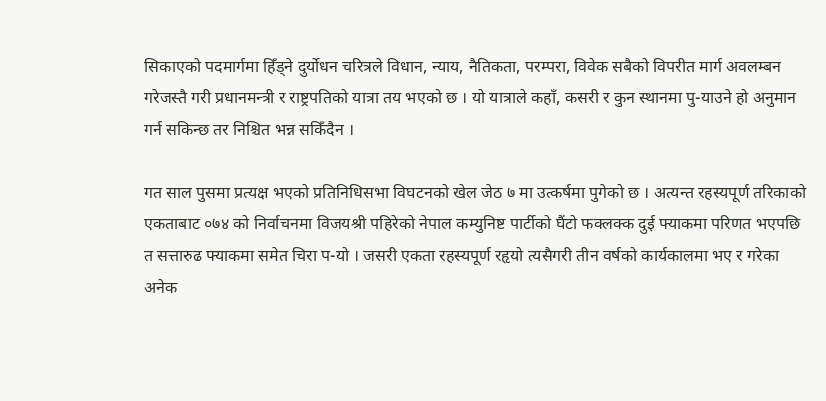सिकाएको पदमार्गमा हिँड्ने दुर्योधन चरित्रले विधान, न्याय, नैतिकता, परम्परा, विवेक सबैको विपरीत मार्ग अवलम्बन गरेजस्तै गरी प्रधानमन्त्री र राष्ट्रपतिको यात्रा तय भएको छ । यो यात्राले कहाँ, कसरी र कुन स्थानमा पु-याउने हो अनुमान गर्न सकिन्छ तर निश्चित भन्न सकिँदैन ।

गत साल पुसमा प्रत्यक्ष भएको प्रतिनिधिसभा विघटनको खेल जेठ ७ मा उत्कर्षमा पुगेको छ । अत्यन्त रहस्यपूर्ण तरिकाको एकताबाट ०७४ को निर्वाचनमा विजयश्री पहिरेको नेपाल कम्युनिष्ट पार्टीको घैंटो फक्लक्क दुई फ्याकमा परिणत भएपछि त सत्तारुढ फ्याकमा समेत चिरा प-यो । जसरी एकता रहस्यपूर्ण रहृयो त्यसैगरी तीन वर्षको कार्यकालमा भए र गरेका अनेक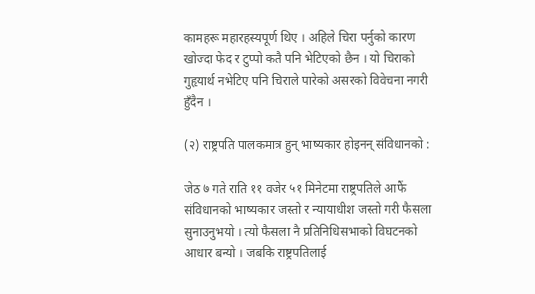कामहरू महारहस्यपूर्ण थिए । अहिले चिरा पर्नुको कारण खोज्दा फेद र टुप्पो कतै पनि भेटिएको छैन । यो चिराको गुहृयार्थ नभेटिए पनि चिराले पारेको असरको विवेचना नगरी हुँदैन ।

(२) राष्ट्रपति पालकमात्र हुन् भाष्यकार होइनन् संविधानको :

जेठ ७ गते राति ११ वजेर ५१ मिनेटमा राष्ट्रपतिले आफैं संविधानको भाष्यकार जस्तो र न्यायाधीश जस्तो गरी फैसला सुनाउनुभयो । त्यो फैसला नै प्रतिनिधिसभाको विघटनको आधार बन्यो । जबकि राष्ट्रपतिलाई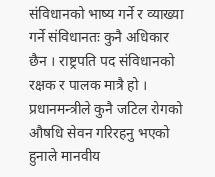संविधानको भाष्य गर्ने र व्याख्या गर्ने संविधानतः कुनै अधिकार छैन । राष्ट्रपति पद संविधानको रक्षक र पालक मात्रै हो । प्रधानमन्त्रीले कुनै जटिल रोगको औषधि सेवन गरिरहनु भएको हुनाले मानवीय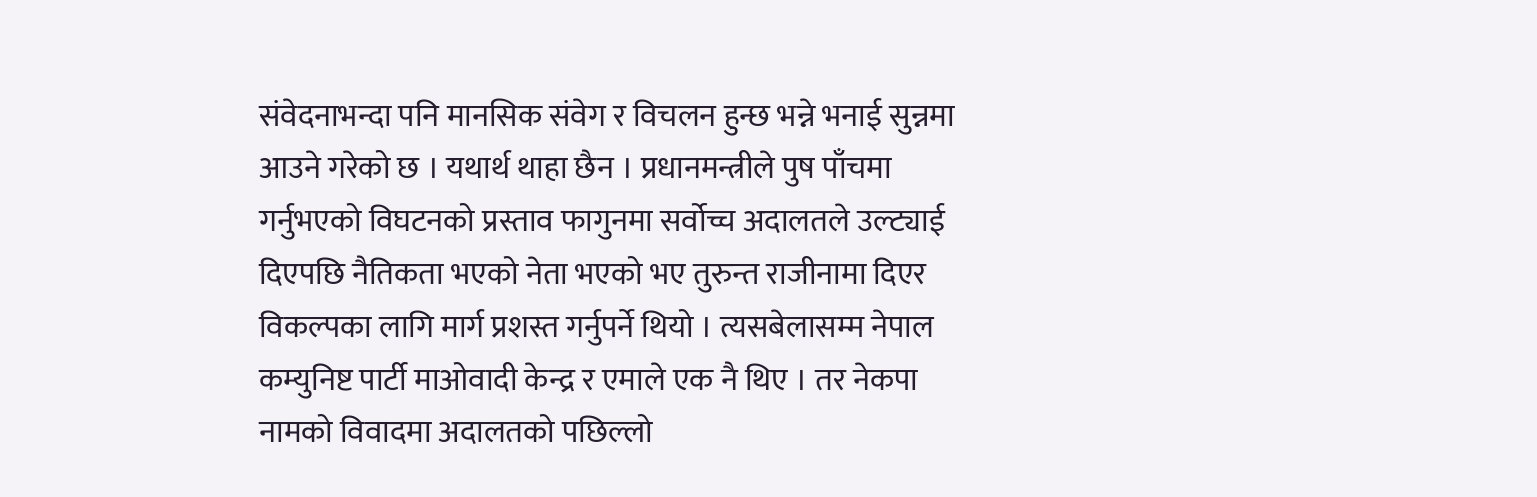संवेदनाभन्दा पनि मानसिक संवेग र विचलन हुन्छ भन्ने भनाई सुन्नमा आउने गरेको छ । यथार्थ थाहा छैन । प्रधानमन्त्रीले पुष पाँचमा गर्नुभएको विघटनको प्रस्ताव फागुनमा सर्वोच्च अदालतले उल्ट्याई दिएपछि नैतिकता भएको नेता भएको भए तुरुन्त राजीनामा दिएर विकल्पका लागि मार्ग प्रशस्त गर्नुपर्ने थियो । त्यसबेलासम्म नेपाल कम्युनिष्ट पार्टी माओवादी केन्द्र र एमाले एक नै थिए । तर नेकपा नामको विवादमा अदालतको पछिल्लो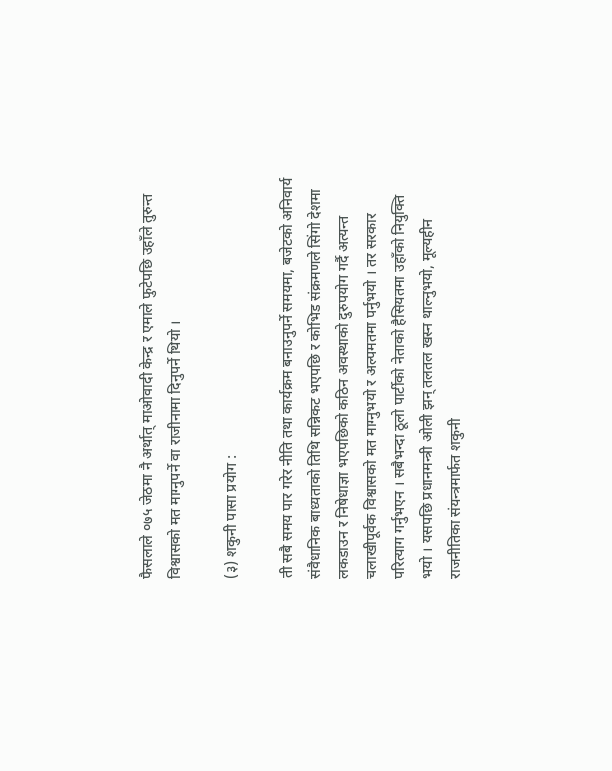फैसलाले ०७५ जेठमा नै अर्थात् माओवादी केन्द्र र एमाले फुटेपछि उहाँले तुरुन्त विश्वासको मत माग्नुपर्ने वा राजीनामा दिनुपर्ने थियो ।

(३) शकुनी पासा प्रयोग :

ती सबै समय पार गरेर नीति तथा कार्यक्रम बनाउनुपर्ने समयमा, बजेटको अनिवार्य संवैधानिक बाध्यताको तिथि सन्निकट भएपछि र कोभिड संक्रमणले सिंगो देशमा लकडाउन र निषेधाज्ञा भएपछिको कठिन अवस्थाको दुरुपयोग गर्दै अत्यन्त चलाखीपूर्वक विश्वासको मत माग्नुभयो र अल्पमतमा पर्नुभयो । तर सरकार परित्याग गर्नुभएन । सबैभन्दा ठूलो पार्टीको नेताको हैसियतमा उहाँको नियुक्ति भयो । यसपछि प्रधानमन्त्री ओली झन् तलतल खस्न थाल्नुभयो, मूल्यहीन राजनीतिका संयन्त्रमार्फत शकुनी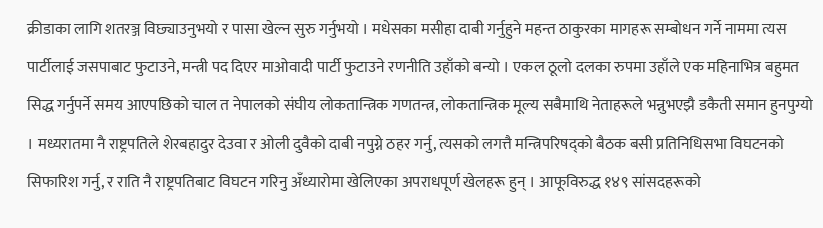क्रीडाका लागि शतरञ्ज विछ्याउनुभयो र पासा खेल्न सुरु गर्नुभयो । मधेसका मसीहा दाबी गर्नुहुने महन्त ठाकुरका मागहरू सम्बोधन गर्ने नाममा त्यस पार्टीलाई जसपाबाट फुटाउने, मन्त्री पद दिएर माओवादी पार्टी फुटाउने रणनीति उहाँको बन्यो । एकल ठूलो दलका रुपमा उहाँले एक महिनाभित्र बहुमत सिद्ध गर्नुपर्ने समय आएपछिको चाल त नेपालको संघीय लोकतान्त्रिक गणतन्त्र, लोकतान्त्रिक मूल्य सबैमाथि नेताहरूले भन्नुभएझै डकैती समान हुनपुग्यो । मध्यरातमा नै राष्ट्रपतिले शेरबहादुर देउवा र ओली दुवैको दाबी नपुग्ने ठहर गर्नु, त्यसको लगत्तै मन्त्रिपरिषद्को बैठक बसी प्रतिनिधिसभा विघटनको सिफारिश गर्नु, र राति नै राष्ट्रपतिबाट विघटन गरिनु अँध्यारोमा खेलिएका अपराधपूर्ण खेलहरू हुन् । आफूविरुद्ध १४९ सांसदहरूको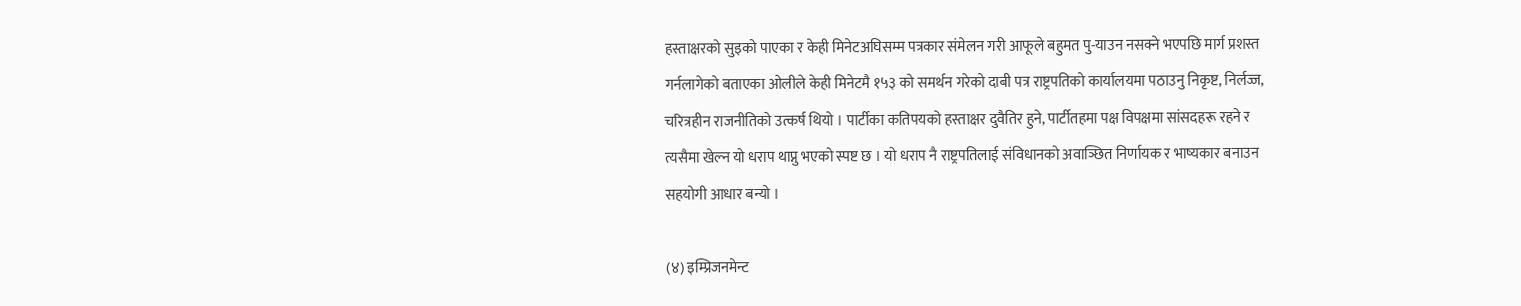हस्ताक्षरको सुइको पाएका र केही मिनेटअघिसम्म पत्रकार संमेलन गरी आफूले बहुमत पु-याउन नसक्ने भएपछि मार्ग प्रशस्त गर्नलागेको बताएका ओलीले केही मिनेटमै १५३ को समर्थन गरेको दाबी पत्र राष्ट्रपतिको कार्यालयमा पठाउनु निकृष्ट, निर्लज्ज, चरित्रहीन राजनीतिको उत्कर्ष थियो । पार्टीका कतिपयको हस्ताक्षर दुवैतिर हुने, पार्टीतहमा पक्ष विपक्षमा सांसदहरू रहने र त्यसैमा खेल्न यो धराप थाप्नु भएको स्पष्ट छ । यो धराप नै राष्ट्रपतिलाई संविधानको अवाञ्छित निर्णायक र भाष्यकार बनाउन सहयोगी आधार बन्यो ।

(४) इम्प्रिजनमेन्ट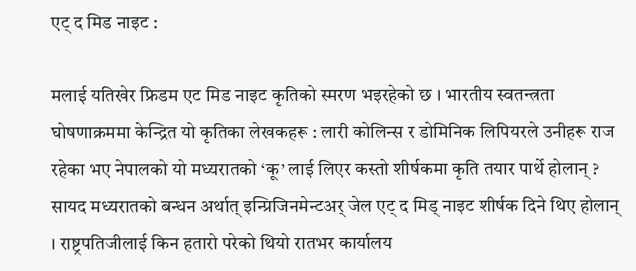एट् द मिड नाइट :

मलाई यतिखेर फ्रिडम एट मिड नाइट कृतिको स्मरण भइरहेको छ । भारतीय स्वतन्त्रता घोषणाक्रममा केन्द्रित यो कृतिका लेखकहरू : लारी कोलिन्स र डोमिनिक लिपियरले उनीहरू राज रहेका भए नेपालको यो मध्यरातको ‘कू’ लाई लिएर कस्तो शीर्षकमा कृति तयार पार्थे होलान् ? सायद मध्यरातको बन्धन अर्थात् इन्प्रिजिनमेन्टअर् जेल एट् द मिड् नाइट शीर्षक दिने थिए होलान् । राष्ट्रपतिजीलाई किन हतारो परेको थियो रातभर कार्यालय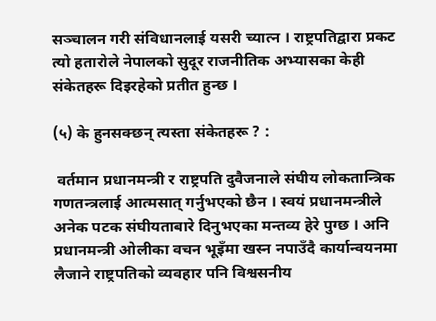सञ्चालन गरी संविधानलाई यसरी च्यात्न । राष्ट्रपतिद्वारा प्रकट त्यो हतारोले नेपालको सुदूर राजनीतिक अभ्यासका केही संकेतहरू दिइरहेको प्रतीत हुन्छ ।

(५) के हुनसक्छन् त्यस्ता संकेतहरू ? :

 वर्तमान प्रधानमन्त्री र राष्ट्रपति दुवैजनाले संघीय लोकतान्त्रिक गणतन्त्रलाई आत्मसात् गर्नुभएको छैन । स्वयं प्रधानमन्त्रीले अनेक पटक संघीयताबारे दिनुभएका मन्तव्य हेरे पुग्छ । अनि प्रधानमन्त्री ओलीका वचन भूइँमा खस्न नपाउँदै कार्यान्वयनमा लैजाने राष्ट्रपतिको व्यवहार पनि विश्वसनीय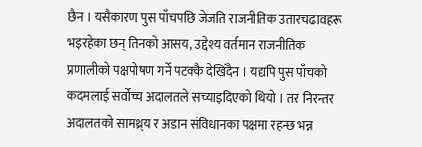छैन । यसैकारण पुस पाँचपछि जेजति राजनीतिक उतारचढावहरू भइरहेका छन् तिनको आसय, उद्देश्य वर्तमान राजनीतिक प्रणालीको पक्षपोषण गर्ने पटक्कै देखिँदैन । यद्यपि पुस पाँचको कदमलाई सर्वोच्च अदालतले सच्याइदिएको थियो । तर निरन्तर अदालतको सामथ्र्य र अडान संविधानका पक्षमा रहन्छ भन्न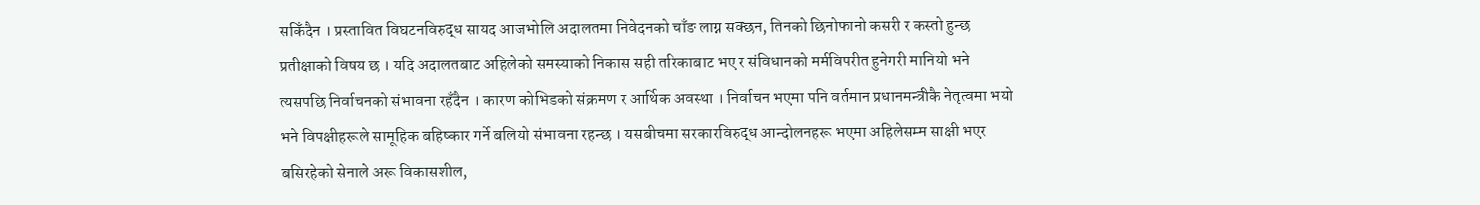सकिँदैन । प्रस्तावित विघटनविरुद्ध सायद आजभोलि अदालतमा निवेदनको चाँङ लाग्न सक्छन, तिनको छिनोफानो कसरी र कस्तो हुन्छ प्रतीक्षाको विषय छ । यदि अदालतबाट अहिलेको समस्याको निकास सही तरिकाबाट भए र संविधानको मर्मविपरीत हुनेगरी मानियो भने त्यसपछि निर्वाचनको संभावना रहँदैन । कारण कोभिडको संक्रमण र आर्थिक अवस्था । निर्वाचन भएमा पनि वर्तमान प्रधानमन्त्रीकै नेतृत्वमा भयो भने विपक्षीहरूले सामूहिक बहिष्कार गर्ने बलियो संभावना रहन्छ । यसबीचमा सरकारविरुद्ध आन्दोलनहरू भएमा अहिलेसम्म साक्षी भएर बसिरहेको सेनाले अरू विकासशील,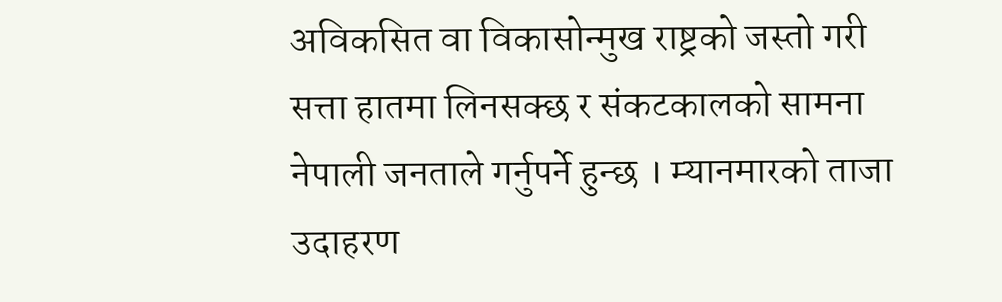अविकसित वा विकासोन्मुख राष्ट्रको जस्तो गरी सत्ता हातमा लिनसक्छ र संकटकालको सामना नेपाली जनताले गर्नुपर्ने हुन्छ । म्यानमारको ताजा उदाहरण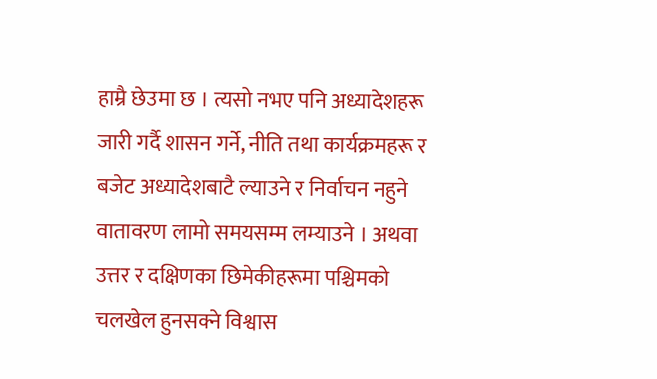हाम्रै छेउमा छ । त्यसो नभए पनि अध्यादेशहरू जारी गर्दै शासन गर्ने, नीति तथा कार्यक्रमहरू र बजेट अध्यादेशबाटै ल्याउने र निर्वाचन नहुने वातावरण लामो समयसम्म लम्याउने । अथवा उत्तर र दक्षिणका छिमेकीहरूमा पश्चिमको चलखेल हुनसक्ने विश्वास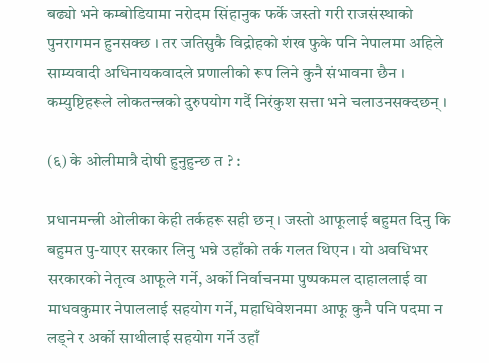बढ्यो भने कम्बोडियामा नरोदम सिंहानुक फर्के जस्तो गरी राजसंस्थाको पुनरागमन हुनसक्छ । तर जतिसुकै विद्रोहको शंख फुके पनि नेपालमा अहिले साम्यवादी अधिनायकवादले प्रणालीको रूप लिने कुनै संभावना छैन । कम्युष्टिहरूले लोकतन्त्रको दुरुपयोग गर्दै निरंकुश सत्ता भने चलाउनसक्दछन् ।

(६) के ओलीमात्रै दोषी हुनुहुन्छ त ? :

प्रधानमन्त्री ओलीका केही तर्कहरू सही छन् । जस्तो आफूलाई बहुमत दिनु कि बहुमत पु-याएर सरकार लिनु भन्ने उहाँको तर्क गलत थिएन । यो अवधिभर सरकारको नेतृत्व आफूले गर्ने, अर्को निर्वाचनमा पुष्पकमल दाहाललाई वा माधवकुमार नेपाललाई सहयोग गर्ने, महाधिवेशनमा आफू कुनै पनि पदमा न लड्ने र अर्को साथीलाई सहयोग गर्ने उहाँ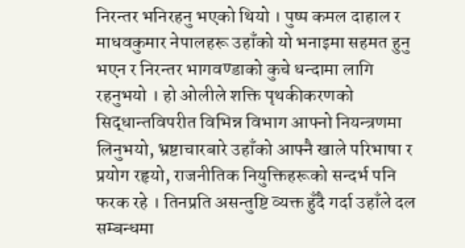निरन्तर भनिरहनु भएको थियो । पुष्प कमल दाहाल र माधवकुमार नेपालहरू उहाँको यो भनाइमा सहमत हुनु भएन र निरन्तर भागवण्डाको कुचे धन्दामा लागि रहनुभयो । हो ओलीले शक्ति पृथकीकरणको सिद्धान्तविपरीत विभिन्न विभाग आफ्नो नियन्त्रणमा लिनुभयो, भ्रष्टाचारबारे उहाँको आफ्नै खाले परिभाषा र प्रयोग रहृयो, राजनीतिक नियुक्तिहरूको सन्दर्भ पनि फरक रहे । तिनप्रति असन्तुष्टि व्यक्त हुँदै गर्दा उहाँले दल सम्बन्धमा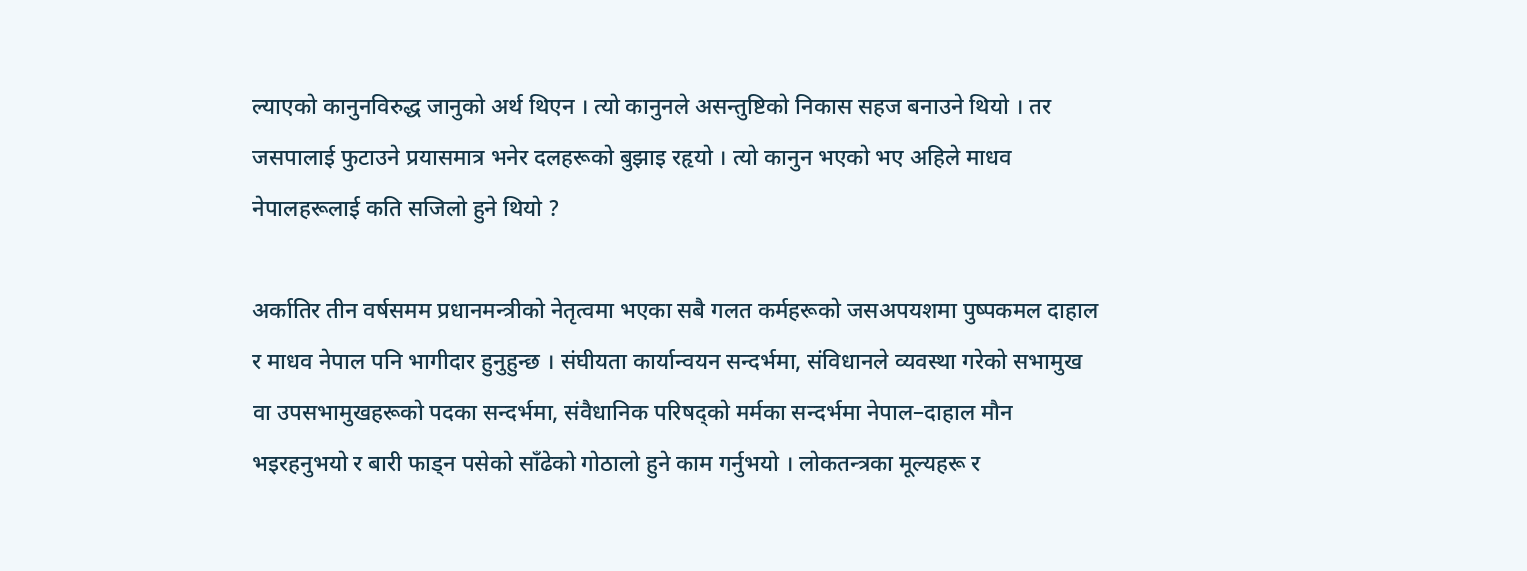ल्याएको कानुनविरुद्ध जानुको अर्थ थिएन । त्यो कानुनले असन्तुष्टिको निकास सहज बनाउने थियो । तर जसपालाई फुटाउने प्रयासमात्र भनेर दलहरूको बुझाइ रहृयो । त्यो कानुन भएको भए अहिले माधव नेपालहरूलाई कति सजिलो हुने थियो ?

अर्कातिर तीन वर्षसमम प्रधानमन्त्रीको नेतृत्वमा भएका सबै गलत कर्महरूको जसअपयशमा पुष्पकमल दाहाल र माधव नेपाल पनि भागीदार हुनुहुन्छ । संघीयता कार्यान्वयन सन्दर्भमा, संविधानले व्यवस्था गरेको सभामुख वा उपसभामुखहरूको पदका सन्दर्भमा, संवैधानिक परिषद्को मर्मका सन्दर्भमा नेपाल–दाहाल मौन भइरहनुभयो र बारी फाड्न पसेको साँढेको गोठालो हुने काम गर्नुभयो । लोकतन्त्रका मूल्यहरू र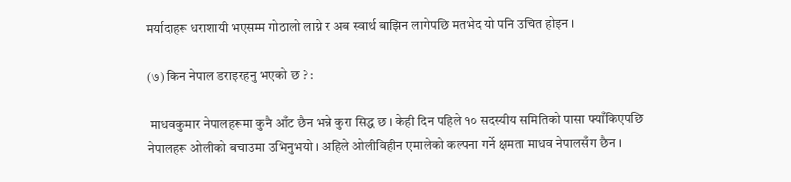मर्यादाहरू धराशायी भएसम्म गोठालो लाग्ने र अब स्वार्थ बाझिन लागेपछि मतभेद यो पनि उचित होइन ।

(७) किन नेपाल डराइरहनु भएको छ ? :

 माधवकुमार नेपालहरूमा कुनै आँट छैन भन्ने कुरा सिद्ध छ । केही दिन पहिले १० सदस्यीय समितिको पासा फ्याँकिएपछि नेपालहरू ओलीको बचाउमा उभिनुभयो । अहिले ओलीविहीन एमालेको कल्पना गर्ने क्षमता माधव नेपालसँग छैन ।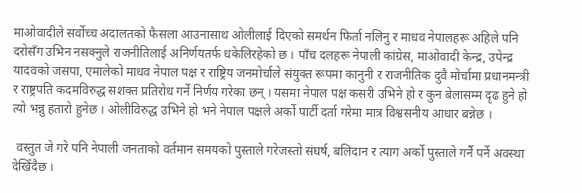माओवादीले सर्वोच्च अदालतको फैसला आउनासाथ ओलीलाई दिएको समर्थन फिर्ता नलिनु र माधव नेपालहरू अहिले पनि दरोसँग उभिन नसक्नुले राजनीतिलाई अनिर्णयतर्फ धकेलिरहेको छ । पाँच दलहरू नेपाली कांग्रेस, माओवादी केन्द्र, उपेन्द्र यादवको जसपा, एमालेको माधव नेपाल पक्ष र राष्ट्रिय जनमोर्चाले संयुक्त रूपमा कानुनी र राजनीतिक दुवै मोर्चामा प्रधानमन्त्री र राष्ट्रपति कदमविरुद्ध सशक्त प्रतिरोध गर्ने निर्णय गरेका छन् । यसमा नेपाल पक्ष कसरी उभिने हो र कुन बेलासम्म दृढ हुने हो त्यो भन्नु हतारो हुनेछ । ओलीविरुद्ध उभिने हो भने नेपाल पक्षले अर्को पार्टी दर्ता गरेमा मात्र विश्वसनीय आधार बन्नेछ ।

 वस्तुत जे गरे पनि नेपाली जनताको वर्तमान समयको पुस्ताले गरेजस्तो संघर्ष, बलिदान र त्याग अर्को पुस्ताले गर्नै पर्ने अवस्था देखिँदैछ ।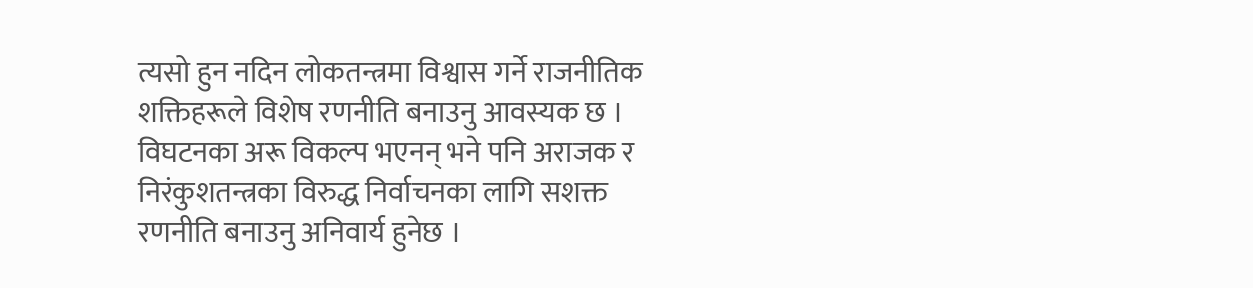त्यसो हुन नदिन लोकतन्त्रमा विश्वास गर्ने राजनीतिक शक्तिहरूले विशेष रणनीति बनाउनु आवस्यक छ । विघटनका अरू विकल्प भएनन् भने पनि अराजक र निरंकुशतन्त्रका विरुद्ध निर्वाचनका लागि सशक्त रणनीति बनाउनु अनिवार्य हुनेछ ।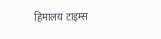हिमालय टाइम्स